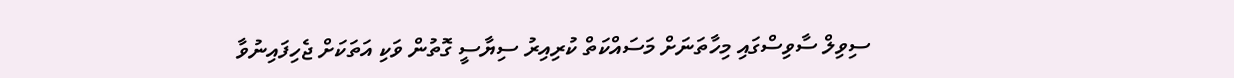ސިވިލް ސާވިސްގައި މިހާތަނަށް މަސައްކަތް ކުރިއިރު ސިޔާސީ ގޮތުން ވަކި އަތަކަށް ޖެހިފައިނުވާ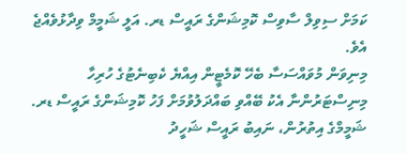ކަމަށް ސިވިލް ސާވިސް ކޮމިޝަންގެ ރައީސް ޑރ. އަލީ ޝަމީމް ވިދާޅުވެއްޖެ އެވެ.
މިނިވަން މުވައްސަސާ ބެހޭ ކޮމެޓީން އިއްޔެ ކެބިނެޓުގެ ހުރިހާ މިނިސްޓަރުންނާ އެކު ބޭއްވި ބައްދަލުވުމަށް ފަހު ކޮމިޝަންގެ ރައީސް ޑރ. ޝަމީމްގެ އިތުރުން، ނައިބު ރައީސް ޝަހީދު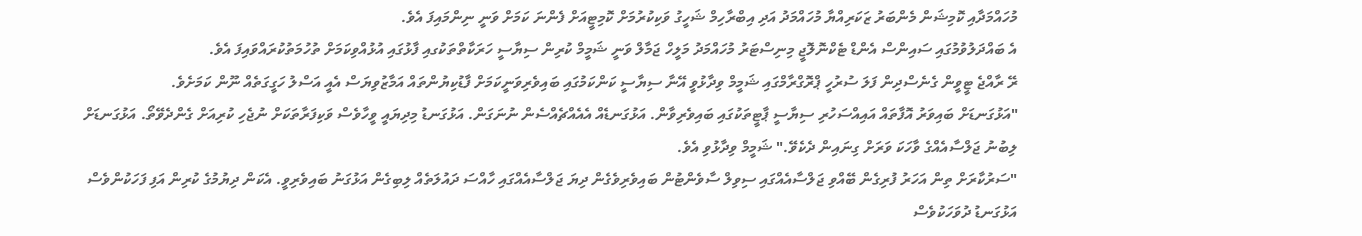މުހައްމަދާއި ކޮމިޝަން މެންބަރު ޒަކަރިއްޔާ މުހައްމަދު އަދި އިބްރާހިމް ޝަހީގު ވަކިކުރުމަށް ކޮމިޓީއަށް ފެންނަ ކަމަށް ވަނީ ނިންމައިފަ އެވެ.
އެ ބައްދަލުވުމުގައި ސައިންސް އެންޑް ޓެކްނޮލޮޖީ މިނިސްޓަރު މުހައްމަދު މަލީހް ޖަމާލް ވަނީ ޝަމީމް ކުރިން ސިޔާސީ ހަރަކާތްތަކުގއި ފާޅުގައި އުޅުއްވިކަމަށް ތުހުމަތުކުރައްވައިފަ އެވެ.
ރޭ ރާއްޖެ ޓީވީން ގެނެސްދިން ފަލަ ސުރުހީ ޕްރޮގްރާމްގައި ޝަމީމް ވިދާޅުވީ އޭނާ ސިޔާސީ ކަންކަމުގައި ބައިވެރިވަނީކަމަށް ފާޑުކިޔުންތައް އަމާޒުވިޔަސް އެއީ އަސްލު ހަގީގަތެއް ނޫން ކަމަށެވެ.
"އަޅުގަނޑަށް ބައިވަރު އޮފާތައް އައިއްސަހުރި ސިޔާސީ ޕާޓީތަކުގައި ބައިވެރިވާން. އަޅުގަނޑެއް އެއެއްޗެއްސެން ނުނަގަން. އަޅުގަނޑު މިދިޔައީ ވީހާވެސް ވަކިފަރާތަކަށް ނުޖެހި ކުރިއަށް ގެންދެވޭތޯ. އަޅުގަނޑަށް ލިބުނު ޖަލްސާއެއްގެ ވާހަކަ ވަރަށް ގިނައިން ދެކެވޭ." ޝަމީމް ވިދާޅުވި އެވެ.
"ސަރުކާރަށް ތިން އަހަރު ފުރިގެން ބޭއްވި ޖަލްސާއެއްގައި ސިވިލް ސާވެންޓުން ބައިވެރިވެގެން ދިޔަ ޖަލްސާއެއްގައި ހާއްސަ ދައުލަތެއް ލިބިގެން އަޅުގަނު ބައިވެރިވީ. އެކަން ދިޔުމުގެ ކުރިން އަފި ފަހަކުންވެސް އަޅުގަނޑު ދުވަހަކުވެސް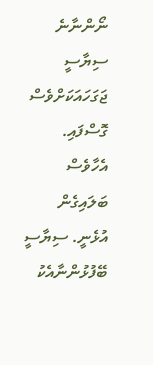ނޯންނާނެ ސިޔާސީ ޖަގަހައަކަށްވެސް ގޮސްފައި. އެހާވެސް ބަލައިގެން އުޅެނީ. ސިޔާސީ ބޭފުޅުންނާއެކު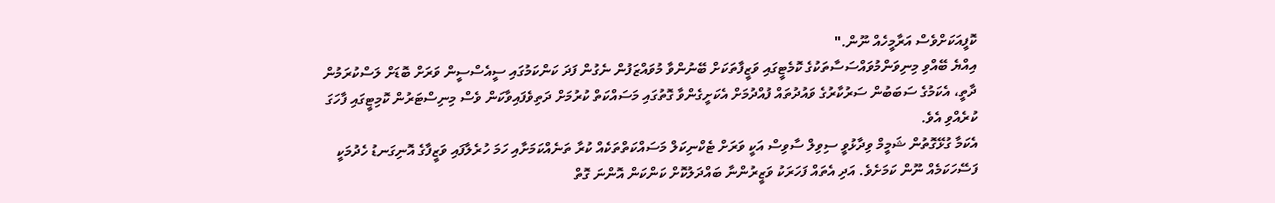ކޮފީއަކަށްވެސް އަރާމީހެއް ނޫން."
އިއްޔެ ބޭއްވި މިނިވަންމުވައްސަސާތަކުގެ ކޮމެޓީގައި ވަޒީފާތަކަށް ބޭނުންވާ މުވައްޒަފުން ނެގުން ފަދަ ކަންކަމުގައި ސީއެސްސީން ވަރަށް ބޮޑަށް ލަސްކުރަމުން ދާތީ، އެކަމުގެ ސަބަބުން ސަރުކާރުގެ ވައުދުތައް ފުއްދުމަށް އެކަށީގެންވާ ގޮތުގައި މަސައްކަތް ކުރުމަށް ދަތިވެފައިވާކަން ވެސް މިނިސްޓަރުން ކޮމިޓީގައި ފާހަގަ ކުރެއްވި އެވެ.
އެކަމާ ގުޅޭގޮތުން ޝަމީމް ވިދާޅުވީ ސިވިލް ސާވިސް އަކީ ވަރަށް ޓެކްނިކަލް މަސައްކަތްތަކެއް ކުރާ ތަނެއްކަމަށާއި ހަމަ ހުރެލާފައި ވަޒީފާގެ އޮނިގަނޑު ހެދުމަކީ ފަސޭހަކަމެއް ނޫން ކަމަށެވެ. އަދި އެތައް ފަހަރަކު ވަޒީރުންނާ ބައްދަލުކޮށް ކަންކަން އޮންނަ ގޮތް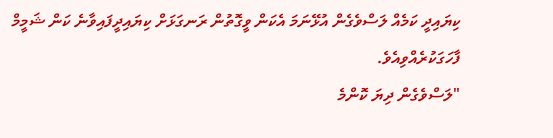ކިޔައިދީ ކަމެއް ލަސްވެގެން އުޅޭނަމަ އެކަން ވީގޮތުން ރަނގަޅަށް ކިޔައިދީފައިވާނެ ކަން ޝަމީމް ފާހަގަކުރެއްވިއެވެ.
"ލަސްވެގެން ދިޔަ ކޮންމެ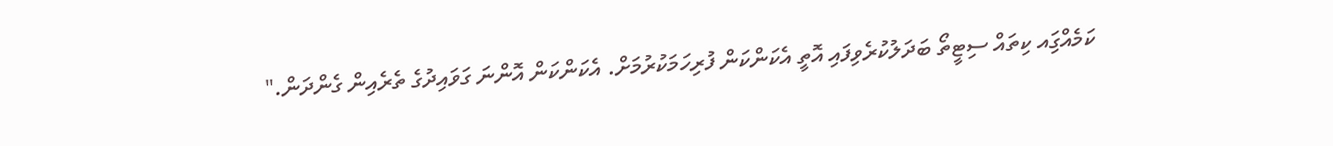ކަމެއްގަިއ ކިތައް ސިޓީތޯ ބަދަލުކުރެވިފައި އޮތީ އެކަންކަން ފުރިހަމަކުރުމަށް. އެކަންކަން އޮންނަ ގަވައިދުގެ ތެރެއިން ގެންދަން."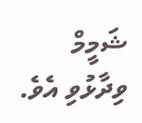ޝަމީމް ވިދާޅުވި އެވެ.